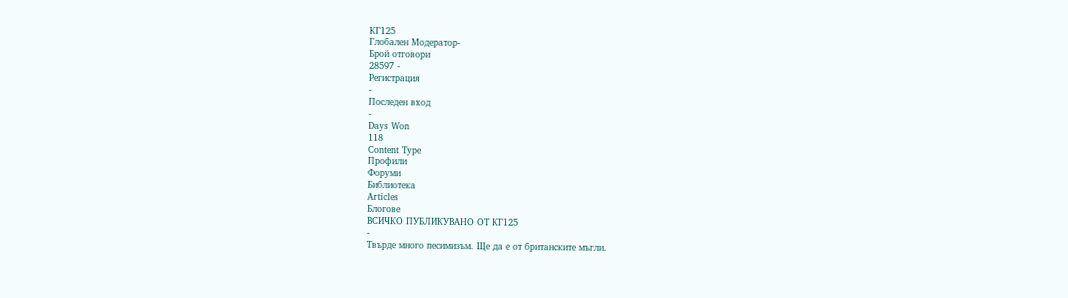КГ125
Глобален Модератор-
Брой отговори
28597 -
Регистрация
-
Последен вход
-
Days Won
118
Content Type
Профили
Форуми
Библиотека
Articles
Блогове
ВСИЧКО ПУБЛИКУВАНО ОТ КГ125
-
Твърде много песимизъм. Ще да е от британските мъгли.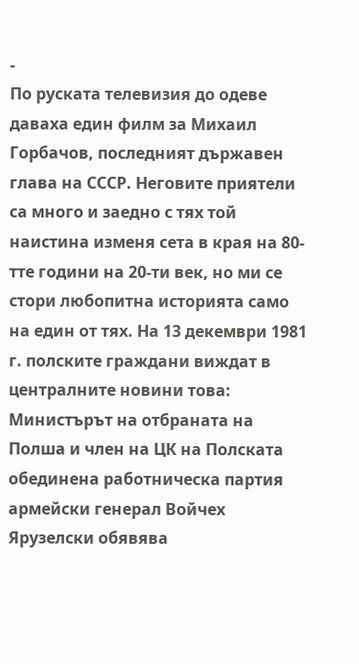-
По руската телевизия до одеве даваха един филм за Михаил Горбачов, последният държавен глава на СССР. Неговите приятели са много и заедно с тях той наистина изменя сета в края на 80-тте години на 20-ти век, но ми се стори любопитна историята само на един от тях. На 13 декември 1981 г. полските граждани виждат в централните новини това: Министърът на отбраната на Полша и член на ЦК на Полската обединена работническа партия армейски генерал Войчех Ярузелски обявява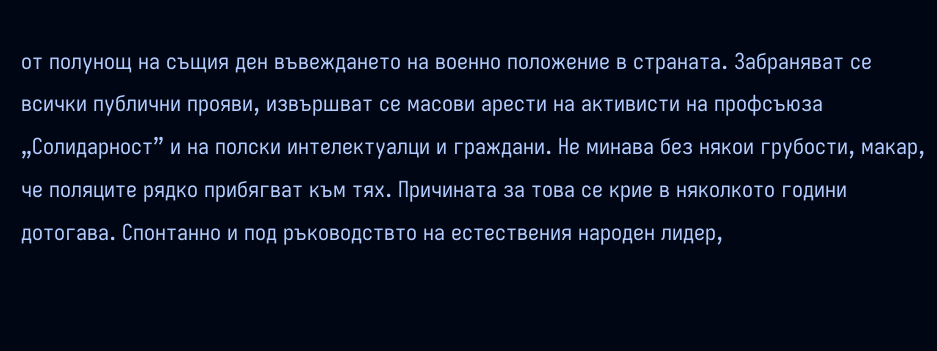от полунощ на същия ден въвеждането на военно положение в страната. Забраняват се всички публични прояви, извършват се масови арести на активисти на профсъюза „Солидарност” и на полски интелектуалци и граждани. Не минава без някои грубости, макар, че поляците рядко прибягват към тях. Причината за това се крие в няколкото години дотогава. Спонтанно и под ръководствто на естествения народен лидер,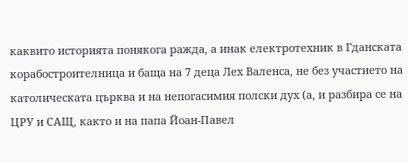каквито историята понякога ражда, а инак електротехник в Гданската корабостроителница и баща на 7 деца Лех Валенса, не без участието на католическата църква и на непогасимия полски дух (а, и разбира се на ЦРУ и САЩ, както и на папа Йоан-Павел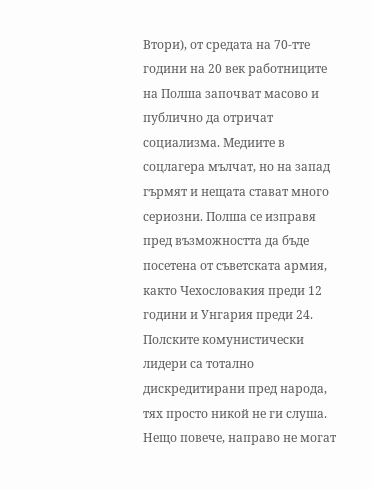Втори), от средата на 70-тте години на 20 век работниците на Полша започват масово и публично да отричат социализма. Медиите в соцлагера мълчат, но на запад гърмят и нещата стават много сериозни. Полша се изправя пред възможността да бъде посетена от съветската армия, както Чехословакия преди 12 години и Унгария преди 24. Полските комунистически лидери са тотално дискредитирани пред народа, тях просто никой не ги слуша. Нещо повече, направо не могат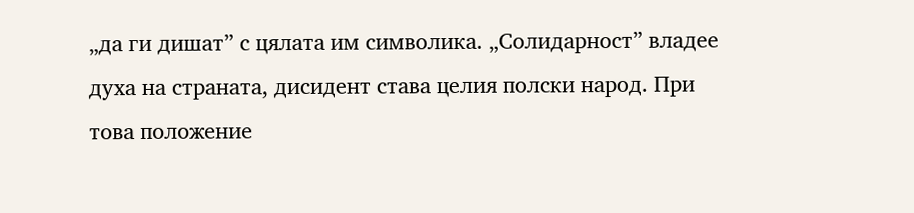„да ги дишат” с цялата им символика. „Солидарност” владее духа на страната, дисидент става целия полски народ. При това положение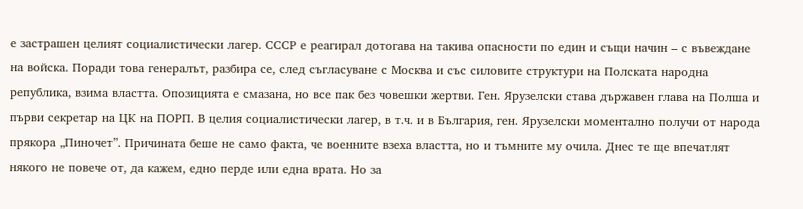е застрашен целият социалистически лагер. СССР е реагирал дотогава на такива опасности по един и същи начин – с въвеждане на войска. Поради това генералът, разбира се, след съгласуване с Москва и със силовите структури на Полската народна република, взима властта. Опозицията е смазана, но все пак без човешки жертви. Ген. Ярузелски става държавен глава на Полша и първи секретар на ЦК на ПОРП. В целия социалистически лагер, в т.ч. и в България, ген. Ярузелски моментално получи от народа прякора „Пиночет”. Причината беше не само факта, че военните взеха властта, но и тъмните му очила. Днес те ще впечатлят някого не повече от, да кажем, едно перде или една врата. Но за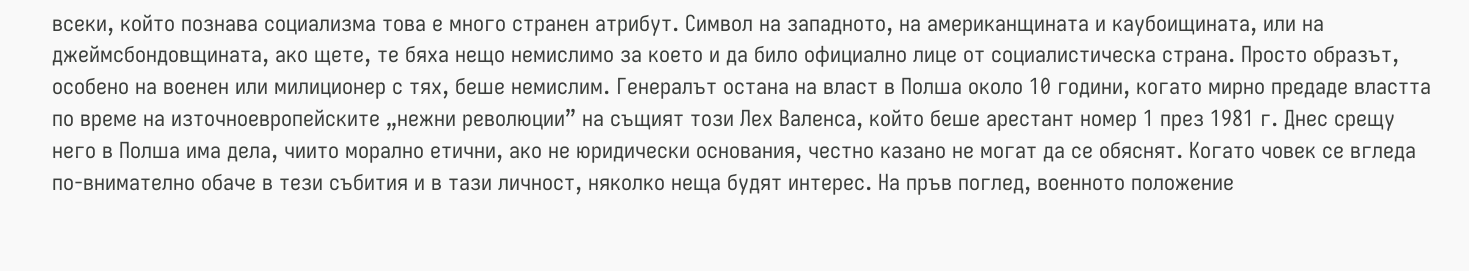всеки, който познава социализма това е много странен атрибут. Символ на западното, на американщината и каубоищината, или на джеймсбондовщината, ако щете, те бяха нещо немислимо за което и да било официално лице от социалистическа страна. Просто образът, особено на военен или милиционер с тях, беше немислим. Генералът остана на власт в Полша около 10 години, когато мирно предаде властта по време на източноевропейските „нежни революции” на същият този Лех Валенса, който беше арестант номер 1 през 1981 г. Днес срещу него в Полша има дела, чиито морално етични, ако не юридически основания, честно казано не могат да се обяснят. Когато човек се вгледа по-внимателно обаче в тези събития и в тази личност, няколко неща будят интерес. На пръв поглед, военното положение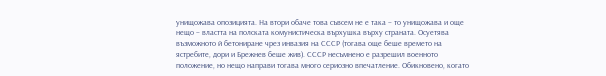унищожава опозицията. На втори обаче това съвсем не е така – то унищожава и още нещо – властта на полската комунистическа върхушка върху страната. Осуетява възможното й бетониране чрез инвазия на СССР (тогава още беше времето на ястребите, дори и Брежнев беше жив). СССР несъмнено е разрешил военното положение, но нещо направи тогава много сериозно впечатление. Обикновено, когато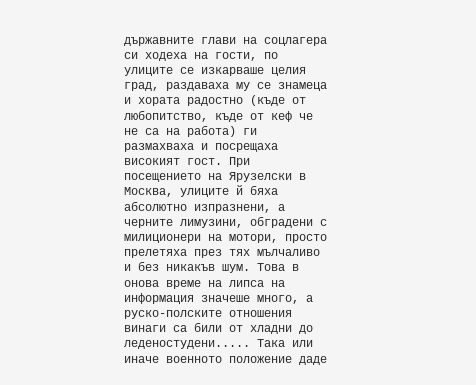държавните глави на соцлагера си ходеха на гости, по улиците се изкарваше целия град, раздаваха му се знамеца и хората радостно (къде от любопитство, къде от кеф че не са на работа) ги размахваха и посрещаха високият гост. При посещението на Ярузелски в Москва, улиците й бяха абсолютно изпразнени, а черните лимузини, обградени с милиционери на мотори, просто прелетяха през тях мълчаливо и без никакъв шум. Това в онова време на липса на информация значеше много, а руско-полските отношения винаги са били от хладни до леденостудени..... Така или иначе военното положение даде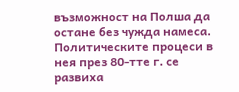възможност на Полша да остане без чужда намеса. Политическите процеси в нея през 80-тте г. се развиха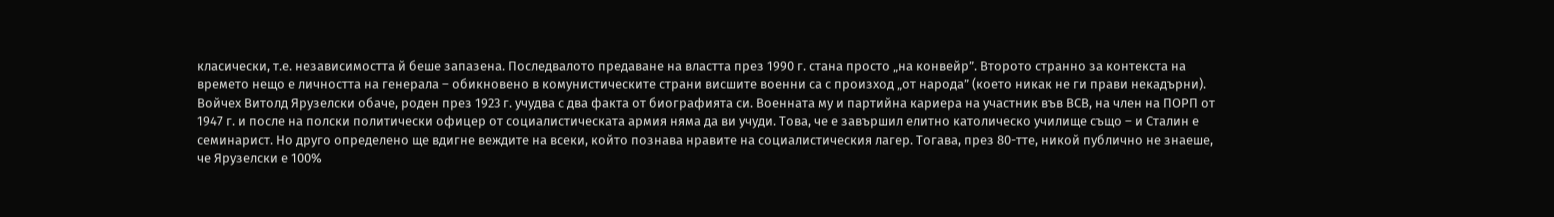класически, т.е. независимостта й беше запазена. Последвалото предаване на властта през 1990 г. стана просто „на конвейр”. Второто странно за контекста на времето нещо е личността на генерала – обикновено в комунистическите страни висшите военни са с произход „от народа” (което никак не ги прави некадърни). Войчех Витолд Ярузелски обаче, роден през 1923 г. учудва с два факта от биографията си. Военната му и партийна кариера на участник във ВСВ, на член на ПОРП от 1947 г. и после на полски политически офицер от социалистическата армия няма да ви учуди. Това, че е завършил елитно католическо училище също – и Сталин е семинарист. Но друго определено ще вдигне веждите на всеки, който познава нравите на социалистическия лагер. Тогава, през 80-тте, никой публично не знаеше, че Ярузелски е 100%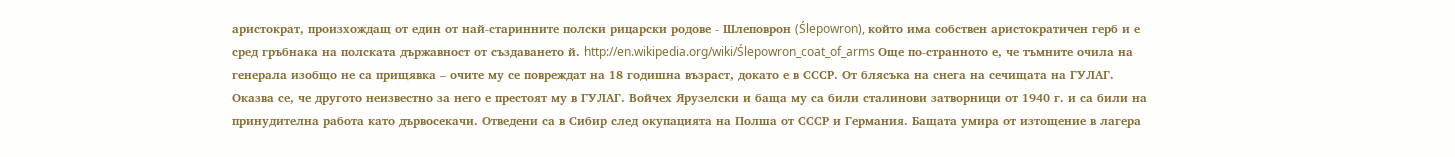аристократ, произхождащ от един от най-старинните полски рицарски родове - Шлеповрон (Ślepowron), който има собствен аристократичен герб и е сред гръбнака на полската държавност от създаването й. http://en.wikipedia.org/wiki/Ślepowron_coat_of_arms Още по-странното е, че тъмните очила на генерала изобщо не са прищявка – очите му се повреждат на 18 годишна възраст, докато е в СССР. От блясъка на снега на сечищата на ГУЛАГ. Оказва се, че другото неизвестно за него е престоят му в ГУЛАГ. Войчех Ярузелски и баща му са били сталинови затворници от 1940 г. и са били на принудителна работа като дървосекачи. Отведени са в Сибир след окупацията на Полша от СССР и Германия. Бащата умира от изтощение в лагера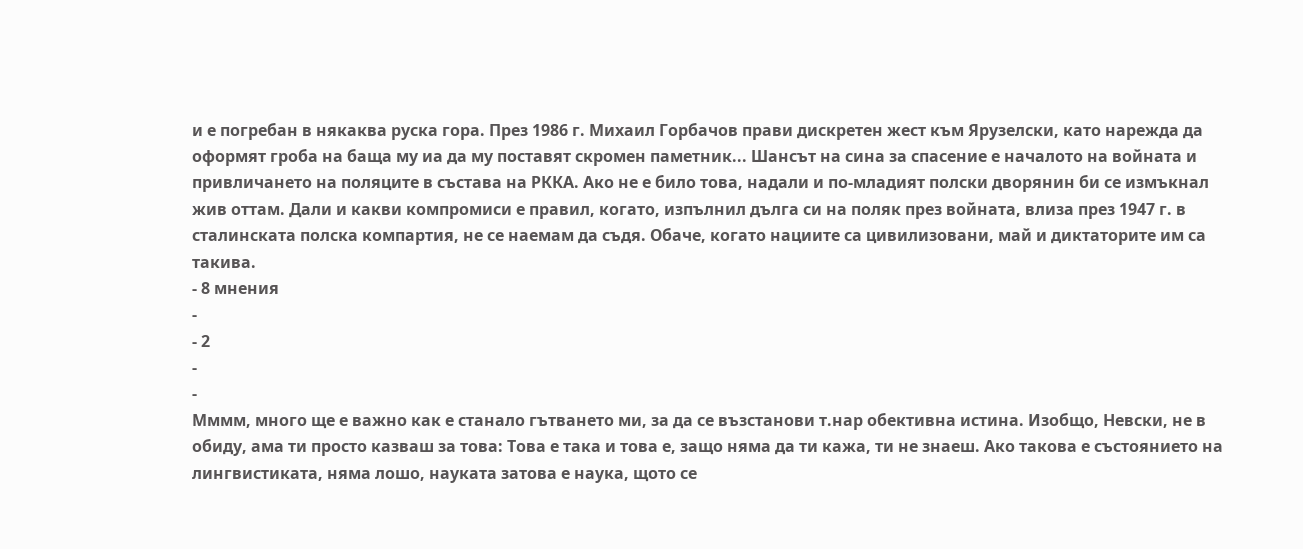и е погребан в някаква руска гора. През 1986 г. Михаил Горбачов прави дискретен жест към Ярузелски, като нарежда да оформят гроба на баща му иа да му поставят скромен паметник... Шансът на сина за спасение е началото на войната и привличането на поляците в състава на РККА. Ако не е било това, надали и по-младият полски дворянин би се измъкнал жив оттам. Дали и какви компромиси е правил, когато, изпълнил дълга си на поляк през войната, влиза през 1947 г. в сталинската полска компартия, не се наемам да съдя. Обаче, когато нациите са цивилизовани, май и диктаторите им са такива.
- 8 мнения
-
- 2
-
-
Мммм, много ще е важно как е станало гътването ми, за да се възстанови т.нар обективна истина. Изобщо, Невски, не в обиду, ама ти просто казваш за това: Това е така и това е, защо няма да ти кажа, ти не знаеш. Ако такова е състоянието на лингвистиката, няма лошо, науката затова е наука, щото се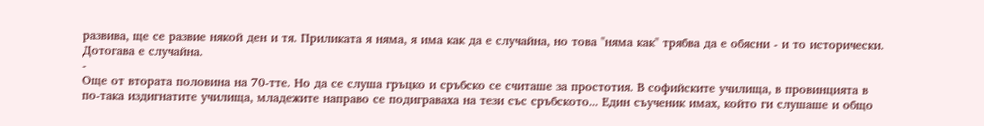развива, ще се развие някой ден и тя. Приликата я няма, я има как да е случайна, но това "няма как" трябва да е обясни - и то исторически. Дотогава е случайна.
-
Още от втората половина на 70-тте. Но да се слуша гръцко и сръбско се считаше за простотия. В софийските училища, в провинцията в по-така издигнатите училища, младежите направо се подиграваха на тези със сръбското... Един съученик имах, който ги слушаше и общо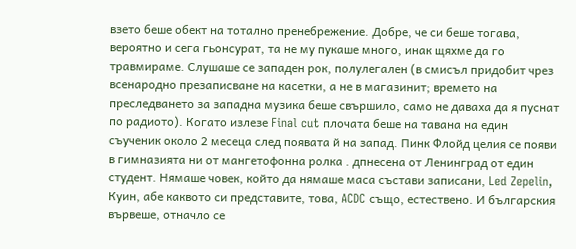взето беше обект на тотално пренебрежение. Добре, че си беше тогава, вероятно и сега гьонсурат, та не му пукаше много, инак щяхме да го травмираме. Слушаше се западен рок, полулегален (в смисъл придобит чрез всенародно презаписване на касетки, а не в магазинит; времето на преследването за западна музика беше свършило, само не даваха да я пуснат по радиото). Когато излезе Final cut плочата беше на тавана на един съученик около 2 месеца след появата й на запад. Пинк Флойд целия се появи в гимназията ни от мангетофонна ролка . дпнесена от Ленинград от един студент. Нямаше човек, който да нямаше маса състави записани, Led Zepelin, Куин, абе каквото си представите, това, ACDC също, естествено. И българския вървеше, отначло се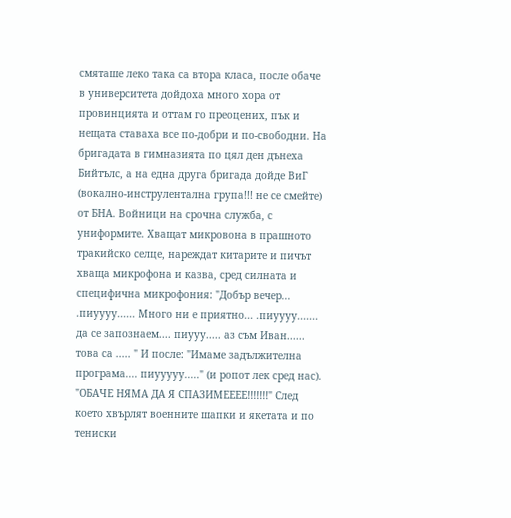смяташе леко така са втора класа, после обаче в университета дойдоха много хора от провинцията и оттам го преоцених, пък и нещата ставаха все по-добри и по-свободни. На бригадата в гимназията по цял ден дънеха Бийтълс, а на една друга бригада дойде ВиГ (вокално-инструлентална група!!! не се смейте) от БНА. Войници на срочна служба, с униформите. Хващат микровона в прашното тракийско селце, нареждат китарите и пичът хваща микрофона и казва, сред силната и специфична микрофония: "Добър вечер... .пиуууу...... Много ни е приятно... .пиуууу....... да се запознаем.... пиууу..... аз съм Иван...... това са ..... " И после: "Имаме задължителна програма.... пиууууу....." (и ропот лек сред нас). "ОБАЧЕ НЯМА ДА Я СПАЗИМЕЕЕЕ!!!!!!!" След което хвърлят военните шапки и якетата и по тениски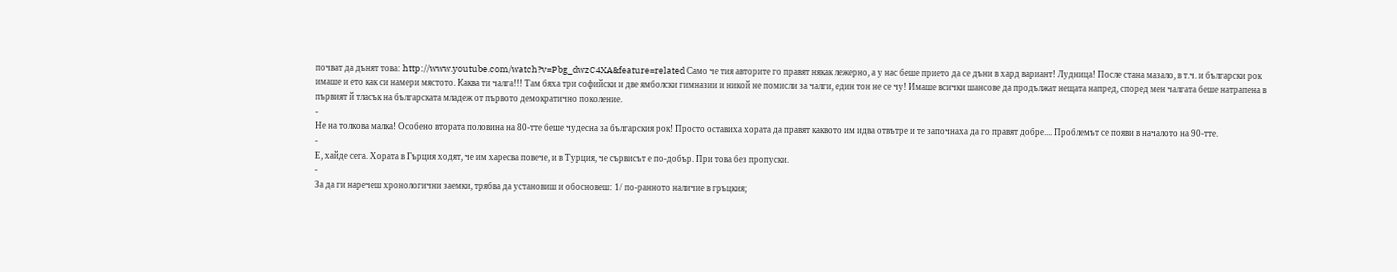почват да дънят това: http://www.youtube.com/watch?v=Pbg_dwzC4XA&feature=related Само че тия авторите го правят някак лежерно, а у нас беше прието да се дъни в хард вариант! Лудница! После стана мазало, в т.ч. и български рок имаше и ето как си намери мястото. Каква ти чалга!!! Там бяха три софийски и две ямболски гимназии и никой не помисли за чалги, един тон не се чу! Имаше всички шансове да продължат нещата напред, според мен чалгата беше натрапена в първият й тласък на българската младеж от първото демократично поколение.
-
Не на толкова малка! Особено втората половина на 80-тте беше чудесна за българския рок! Просто оставиха хората да правят каквото им идва отвътре и те започнаха да го правят добре.... Проблемът се появи в началото на 90-тте.
-
Е, хайде сега. Хората в Гърция ходят, че им харесва повече, и в Турция, че сървисът е по-добър. При това без пропуски.
-
За да ги наречеш хронологични заемки, трябва да установиш и обосновеш: 1/ по-ранното наличие в гръцкия;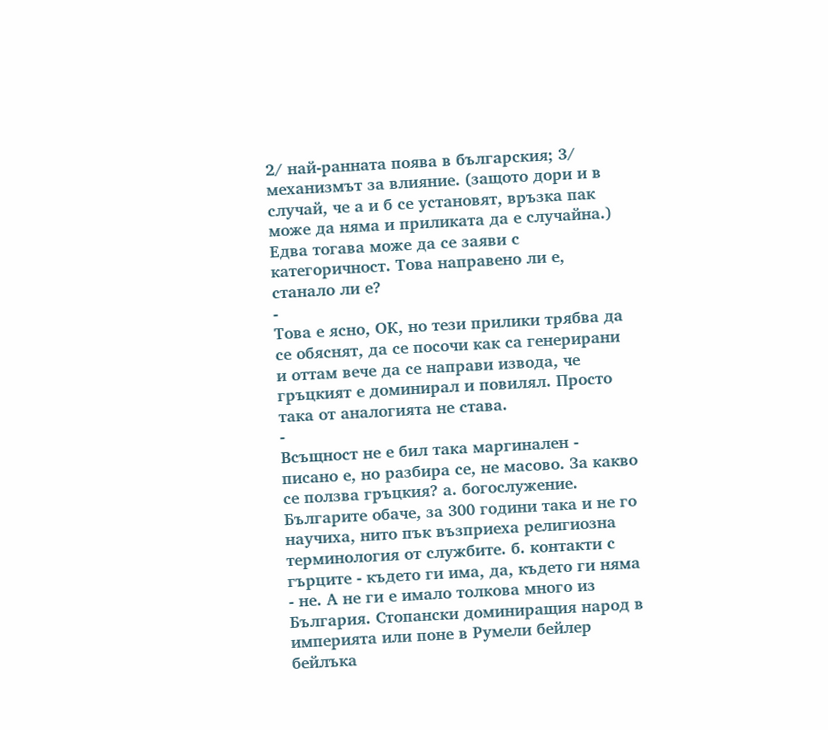2/ най-ранната поява в българския; 3/ механизмът за влияние. (защото дори и в случай, че а и б се установят, връзка пак може да няма и приликата да е случайна.) Едва тогава може да се заяви с категоричност. Това направено ли е, станало ли е?
-
Това е ясно, ОК, но тези прилики трябва да се обяснят, да се посочи как са генерирани и оттам вече да се направи извода, че гръцкият е доминирал и повилял. Просто така от аналогията не става.
-
Всъщност не е бил така маргинален - писано е, но разбира се, не масово. За какво се ползва гръцкия? а. богослужение. Българите обаче, за 300 години така и не го научиха, нито пък възприеха религиозна терминология от службите. б. контакти с гърците - където ги има, да, където ги няма - не. А не ги е имало толкова много из България. Стопански доминиращия народ в империята или поне в Румели бейлер бейлъка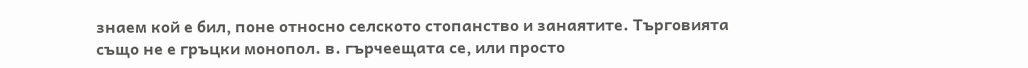знаем кой е бил, поне относно селското стопанство и занаятите. Търговията също не е гръцки монопол. в. гърчеещата се, или просто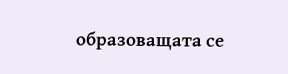образоващата се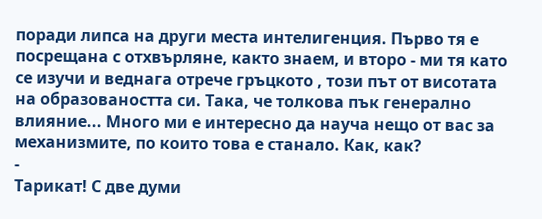поради липса на други места интелигенция. Първо тя е посрещана с отхвърляне, както знаем, и второ - ми тя като се изучи и веднага отрече гръцкото , този път от висотата на образоваността си. Така, че толкова пък генерално влияние... Много ми е интересно да науча нещо от вас за механизмите, по които това е станало. Как, как?
-
Тарикат! С две думи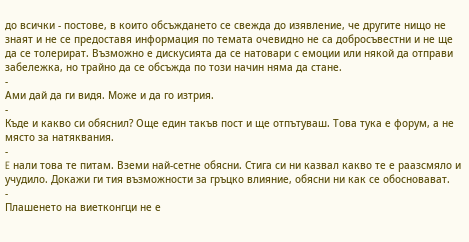до всички - постове, в които обсъждането се свежда до изявление, че другите нищо не знаят и не се предоставя информация по темата очевидно не са добросъвестни и не ще да се толерират. Възможно е дискусията да се натовари с емоции или някой да отправи забележка, но трайно да се обсъжда по този начин няма да стане.
-
Ами дай да ги видя. Може и да го изтрия.
-
Къде и какво си обяснил? Още един такъв пост и ще отпътуваш. Това тука е форум, а не място за натяквания.
-
E нали това те питам. Вземи най-сетне обясни. Стига си ни казвал какво те е раазсмяло и учудило. Докажи ги тия възможности за гръцко влияние, обясни ни как се обосновават.
-
Плашенето на виетконгци не е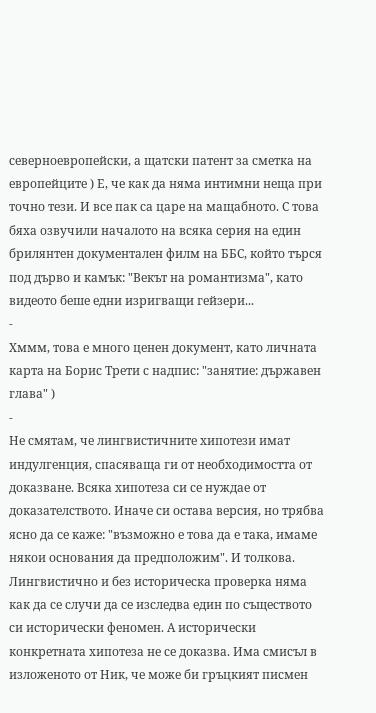северноевропейски, а щатски патент за сметка на европейците ) Е, че как да няма интимни неща при точно тези. И все пак са царе на мащабното. С това бяха озвучили началото на всяка серия на един брилянтен документален филм на ББС, който търся под дърво и камък: "Векът на романтизма", като видеото беше едни изригващи гейзери...
-
Хммм, това е много ценен документ, като личната карта на Борис Трети с надпис: "занятие: държавен глава" )
-
Не смятам, че лингвистичните хипотези имат индулгенция, спасяваща ги от необходимостта от доказване. Всяка хипотеза си се нуждае от доказателството. Иначе си остава версия, но трябва ясно да се каже: "възможно е това да е така, имаме някои основания да предположим". И толкова. Лингвистично и без историческа проверка няма как да се случи да се изследва един по съществото си исторически феномен. А исторически конкретната хипотеза не се доказва. Има смисъл в изложеното от Ник, че може би гръцкият писмен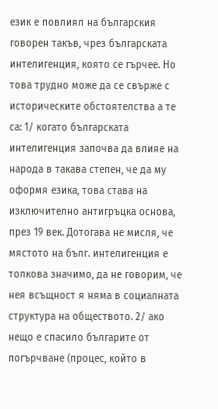език е повлиял на българския говорен такъв, чрез българската интелигенция, която се гърчее. Но това трудно може да се свърже с историческите обстоятелства а те са: 1/ когато българската интелигенция започва да влияе на народа в такава степен, че да му оформя езика, това става на изключително антигръцка основа, през 19 век. Дотогава не мисля, че мястото на бълг. интелигенция е толкова значимо, да не говорим, че нея всъщност я няма в социалната структура на обществото. 2/ ако нещо е спасило българите от погърчване (процес, който в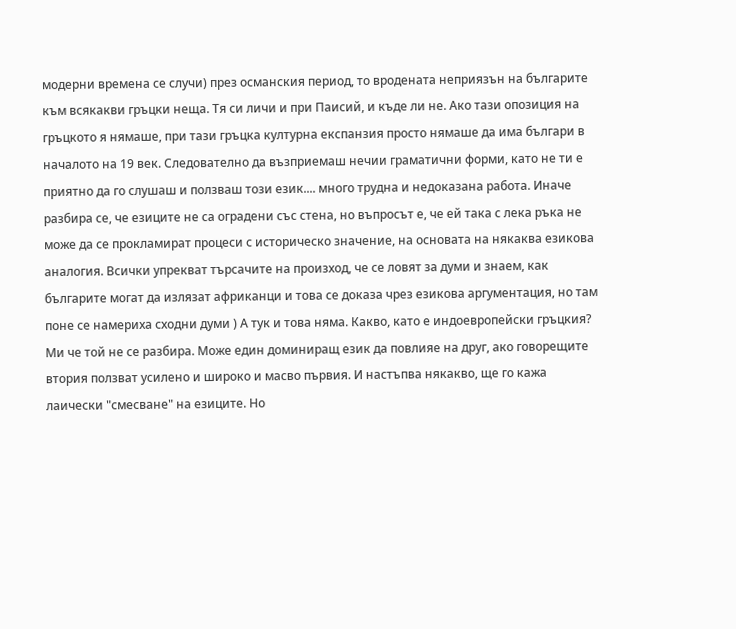модерни времена се случи) през османския период, то вродената неприязън на българите към всякакви гръцки неща. Тя си личи и при Паисий, и къде ли не. Ако тази опозиция на гръцкото я нямаше, при тази гръцка културна експанзия просто нямаше да има българи в началото на 19 век. Следователно да възприемаш нечии граматични форми, като не ти е приятно да го слушаш и ползваш този език.... много трудна и недоказана работа. Иначе разбира се, че езиците не са оградени със стена, но въпросът е, че ей така с лека ръка не може да се прокламират процеси с историческо значение, на основата на някаква езикова аналогия. Всички упрекват търсачите на произход, че се ловят за думи и знаем, как българите могат да излязат африканци и това се доказа чрез езикова аргументация, но там поне се намериха сходни думи ) А тук и това няма. Какво, като е индоевропейски гръцкия? Ми че той не се разбира. Може един доминиращ език да повлияе на друг, ако говорещите втория ползват усилено и широко и масво първия. И настъпва някакво, ще го кажа лаически "смесване" на езиците. Но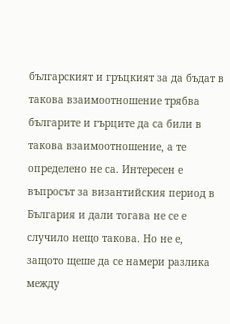българският и гръцкият за да бъдат в такова взаимоотношение трябва българите и гърците да са били в такова взаимоотношение, а те определено не са. Интересен е въпросът за византийския период в България и дали тогава не се е случило нещо такова. Но не е, защото щеше да се намери разлика между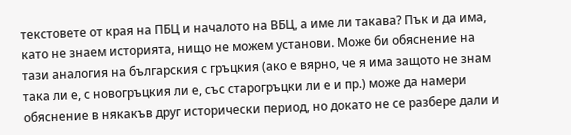текстовете от края на ПБЦ и началото на ВБЦ, а име ли такава? Пък и да има, като не знаем историята, нищо не можем установи. Може би обяснение на тази аналогия на българския с гръцкия (ако е вярно, че я има защото не знам така ли е, с новогръцкия ли е, със старогръцки ли е и пр.) може да намери обяснение в някакъв друг исторически период, но докато не се разбере дали и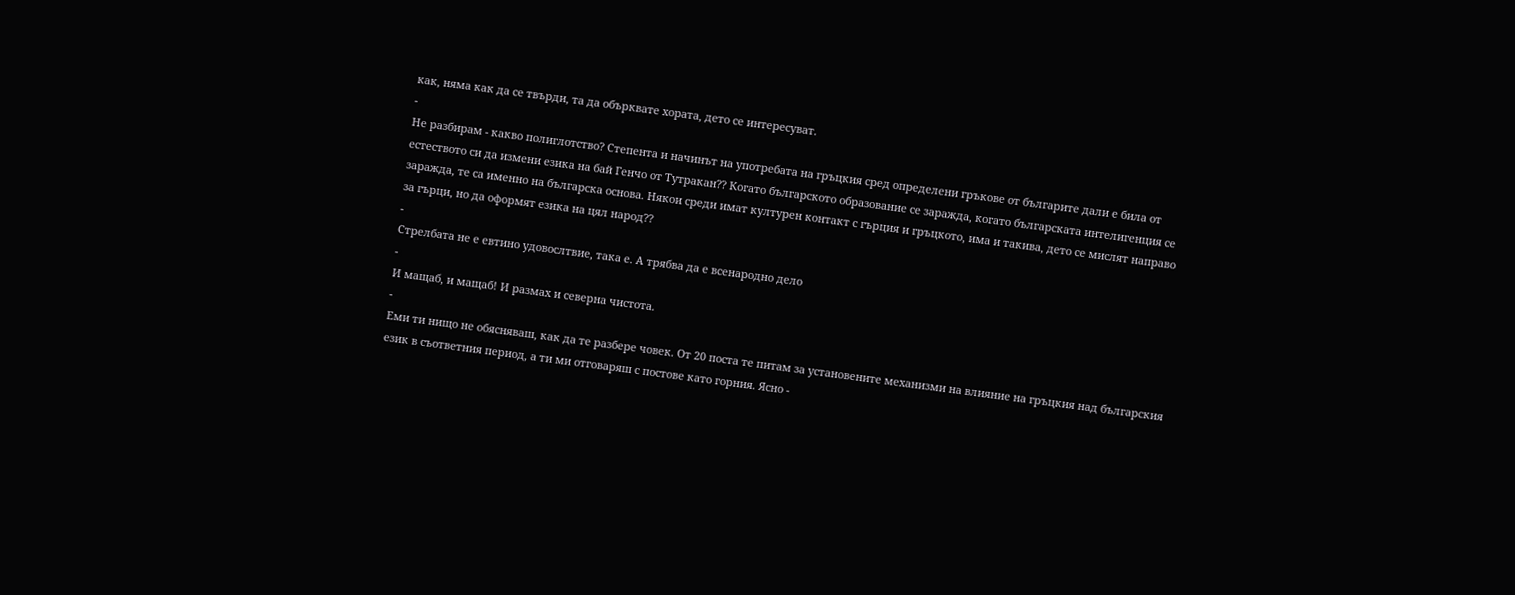как, няма как да се твърди, та да обърквате хората, дето се интересуват.
-
Не разбирам - какво полиглотство? Степента и начинът на употребата на гръцкия сред определени гръкове от българите дали е била от естеството си да измени езика на бай Генчо от Тутракан?? Когато българското образование се заражда, когато българската интелигенция се заражда, те са именно на българска основа. Някои среди имат културен контакт с гърция и гръцкото, има и такива, дето се мислят направо за гърци, но да оформят езика на цял народ??
-
Стрелбата не е евтино удовослтвие, така е. А трябва да е всенародно дело
-
И мащаб, и мащаб! И размах и северна чистота.
-
Еми ти нищо не обясняваш, как да те разбере човек. От 20 поста те питам за установените механизми на влияние на гръцкия над българския език в съответния период, а ти ми отговаряш с постове като горния. Ясно -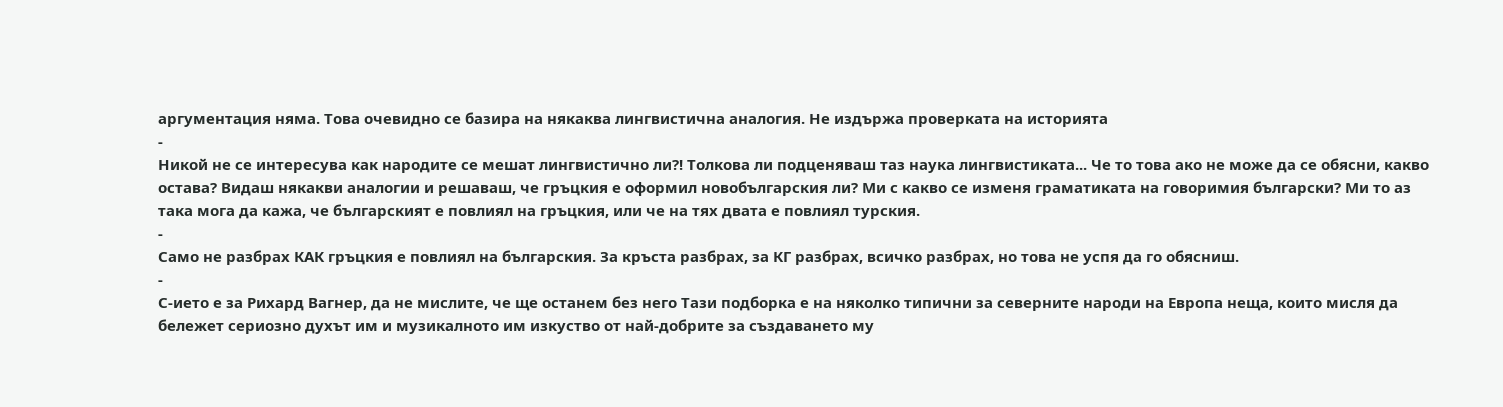аргументация няма. Това очевидно се базира на някаква лингвистична аналогия. Не издържа проверката на историята
-
Никой не се интересува как народите се мешат лингвистично ли?! Толкова ли подценяваш таз наука лингвистиката... Че то това ако не може да се обясни, какво остава? Видаш някакви аналогии и решаваш, че гръцкия е оформил новобългарския ли? Ми с какво се изменя граматиката на говоримия български? Ми то аз така мога да кажа, че българският е повлиял на гръцкия, или че на тях двата е повлиял турския.
-
Само не разбрах КАК гръцкия е повлиял на българския. За кръста разбрах, за КГ разбрах, всичко разбрах, но това не успя да го обясниш.
-
С-ието е за Рихард Вагнер, да не мислите, че ще останем без него Тази подборка е на няколко типични за северните народи на Европа неща, които мисля да бележет сериозно духът им и музикалното им изкуство от най-добрите за създаването му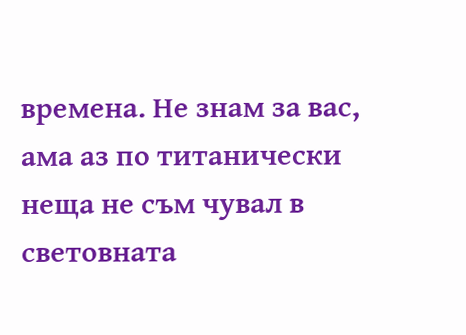времена. Не знам за вас, ама аз по титанически неща не съм чувал в световната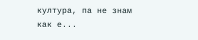култура, па не знам как е...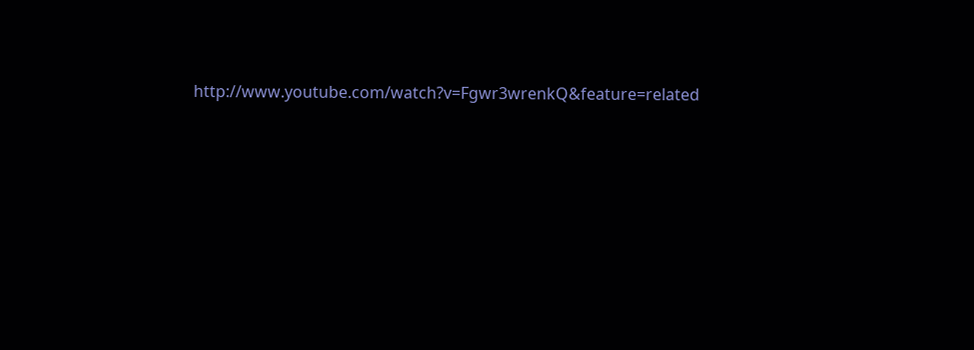http://www.youtube.com/watch?v=Fgwr3wrenkQ&feature=related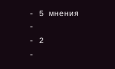- 5 мнения
-
- 2
-